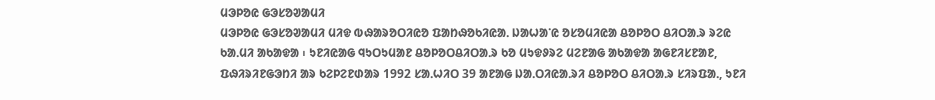ᱢᱳᱞᱚᱭ ᱜᱳᱥᱚᱣᱟᱢᱤ
ᱢᱳᱞᱚᱭ ᱜᱳᱥᱚᱣᱟᱢᱤ ᱢᱤᱫ ᱵᱷᱟᱨᱚᱛᱤᱭᱚ ᱯᱟᱴᱷᱚᱠᱤᱭᱟᱹ ᱡᱟᱦᱟᱸᱭ ᱚᱥᱚᱢᱤᱭᱟ ᱪᱚᱞᱚᱛ ᱪᱤᱛᱟᱹᱨ ᱨᱮᱭ ᱠᱟᱹᱢᱤ ᱟᱠᱟᱫᱟ ᱾ ᱩᱱᱤᱭᱟᱜ ᱧᱩᱛᱩᱢᱟᱱ ᱪᱚᱞᱚᱛᱪᱤᱛᱟᱹᱨ ᱠᱚ ᱢᱩᱫᱽᱨᱮ ᱢᱮᱱᱟᱜ ᱟᱠᱟᱫᱟ ᱟᱜᱱᱤᱥᱱᱟᱱ, ᱯᱷᱤᱨᱤᱱᱜᱳᱴᱤ ᱟᱨ ᱠᱮᱞᱮᱱᱰᱟᱨ 1992 ᱥᱟᱹᱦᱤᱛ 39 ᱟᱱᱟᱜ ᱡᱟᱹᱛᱤᱭᱟᱹᱨᱤ ᱪᱚᱞᱚᱛ ᱪᱤᱛᱟᱹᱨ ᱥᱤᱨᱯᱟᱹ, ᱩᱱᱤ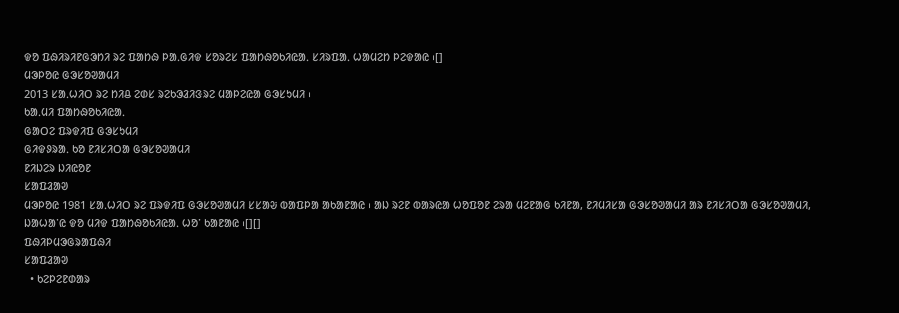ᱫᱚ ᱯᱷᱤᱨᱤᱱᱜᱳᱴᱤ ᱨᱮ ᱯᱟᱴᱷ ᱞᱟᱹᱜᱤᱫ ᱥᱚᱨᱮᱥ ᱯᱟᱴᱷᱚᱠᱤᱭᱟᱹ ᱥᱤᱨᱯᱟᱹ ᱦᱟᱢᱮᱴ ᱞᱮᱫᱟᱭ ᱾[]
ᱢᱳᱞᱚᱭ ᱜᱳᱥᱚᱣᱟᱢᱤ
2013 ᱥᱟᱹᱦᱤᱛ ᱨᱮ ᱴᱤᱪ ᱮᱰᱥ ᱨᱮᱠᱳᱲᱤᱝᱨᱮ ᱢᱟᱞᱮᱭᱟ ᱜᱳᱥᱩᱢᱤ ᱾
ᱠᱟᱹᱢᱤ ᱯᱟᱴᱷᱚᱠᱤᱭᱟᱹ
ᱜᱟᱛᱮ ᱯᱨᱫᱤᱯ ᱜᱳᱥᱩᱢᱤ
ᱜᱤᱫᱽᱨᱟᱹ ᱠᱚ ᱱᱤᱥᱤᱛᱟ ᱜᱳᱥᱚᱣᱟᱢᱤ
ᱱᱤᱡᱮᱨ ᱡᱤᱭᱚᱱ
ᱥᱟᱯᱲᱟᱣ
ᱢᱳᱞᱚᱭ 1981 ᱥᱟᱹᱦᱤᱛ ᱨᱮ ᱯᱨᱫᱤᱯ ᱜᱳᱥᱚᱣᱟᱢᱤ ᱥᱥᱟᱶ ᱵᱟᱯᱞᱟ ᱟᱠᱟᱱᱟᱭ ᱾ ᱟᱡ ᱨᱮᱱ ᱵᱟᱨᱭᱟ ᱦᱚᱯᱚᱱ ᱮᱨᱟ ᱢᱮᱱᱟᱜ ᱠᱤᱱᱟ, ᱱᱤᱢᱤᱥᱟ ᱜᱳᱥᱚᱣᱟᱢᱤ ᱟᱨ ᱱᱤᱥᱤᱛᱟ ᱜᱳᱥᱚᱣᱟᱢᱤ, ᱡᱟᱦᱟᱸᱭ ᱫᱚ ᱢᱤᱫ ᱯᱟᱴᱷᱚᱠᱤᱭᱟᱹ ᱦᱚᱸ ᱠᱟᱱᱟᱭ ᱾[][]
ᱯᱷᱤᱞᱢᱳᱜᱨᱟᱯᱷᱤ
ᱥᱟᱯᱲᱟᱣ
  • ᱠᱮᱞᱮᱱᱰᱟᱨ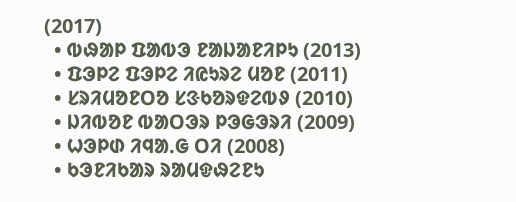(2017)
  • ᱵᱷᱟᱞ ᱯᱟᱵᱳ ᱱᱟᱡᱟᱱᱤᱞᱩ (2013)
  • ᱯᱳᱞᱮ ᱯᱳᱞᱮ ᱤᱭᱩᱨᱮ ᱢᱚᱱ (2011)
  • ᱥᱨᱤᱢᱚᱱᱛᱚ ᱥᱝᱠᱚᱨᱫᱮᱵᱽ (2010)
  • ᱡᱤᱵᱚᱱ ᱵᱟᱛᱳᱨ ᱞᱳᱜᱳᱨᱤ (2009)
  • ᱦᱳᱞᱰ ᱤᱧᱟᱹᱜ ᱛᱤ (2008)
  • ᱠᱳᱱᱤᱠᱟᱨ ᱨᱟᱢᱫᱷᱮᱱᱩ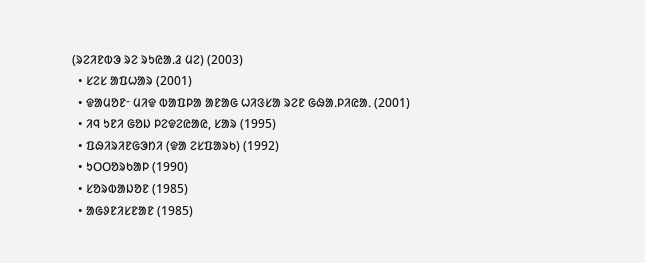(ᱨᱮᱤᱱᱵᱳ ᱨᱮ ᱨᱩᱭᱟᱹᱲ ᱢᱮ) (2003)
  • ᱥᱮᱥ ᱟᱯᱦᱟᱨ (2001)
  • ᱫᱟᱢᱚᱱᱼ ᱢᱤᱫ ᱵᱟᱯᱞᱟ ᱟᱱᱟᱜ ᱦᱤᱝᱥᱟ ᱨᱮᱱ ᱜᱷᱟᱹᱞᱤᱭᱟᱹ (2001)
  • ᱤᱧ ᱩᱱᱤ ᱜᱚᱡ ᱞᱮᱫᱮᱭᱟᱭ, ᱥᱟᱨ (1995)
  • ᱯᱷᱤᱨᱤᱱᱜᱳᱴᱤ (ᱫᱟ ᱮᱥᱯᱟᱨᱠ) (1992)
  • ᱩᱛᱛᱚᱨᱠᱟᱞ (1990)
  • ᱥᱚᱨᱵᱟᱡᱚᱱ (1985)
  • ᱟᱜᱽᱱᱤᱥᱱᱟᱱ (1985)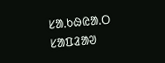ᱥᱟᱹᱠᱷᱭᱟᱹᱛ
ᱥᱟᱯᱲᱟᱣ